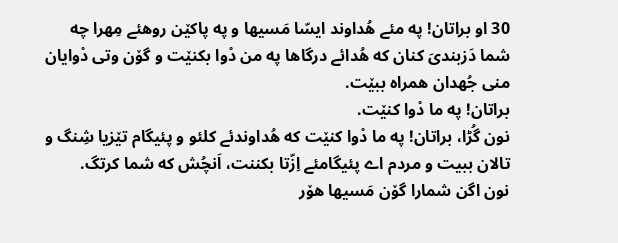30 او براتان! په مئے هُداوند ایسّا مَسیها و په پاکێن روهئے مِهرا چه شما دَزبندیَ کنان که هُدائے درگاها په من دْوا بکنێت و گۆن وتی دْوایان منی جُهدان همراه ببێت.
براتان! په ما دْوا کنێت.
نون گُڑا، براتان! په ما دْوا کنێت که هُداوندئے کلئو و پئیگام تێزیا شِنگ و تالان ببیت و مردم اے پئیگامئے اِزّتا بکننت، اَنچُش که شما کرتگ.
نون اگن شمارا گۆن مَسیها هۆر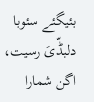بئیگئے سئوبا دلبڈّیَ رسیت، اگن شمارا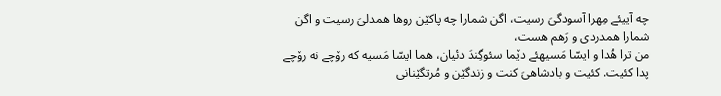چه آییئے مِهرا آسودگیَ رسیت، اگن شمارا چه پاکێن روها همدلیَ رسیت و اگن شمارا همدردی و رَهم هست،
من ترا هُدا و ایسّا مَسیهئے دێما سئوگِندَ دئیان، هما ایسّا مَسیه که رۆچے نه رۆچے پدا کئیت. کئیت و بادشاهیَ کنت و زندگێن و مُرتگێنانی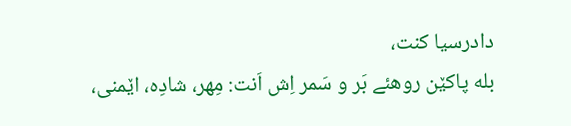دادرسیا کنت،
بله پاکێن روهئے بَر و سَمر اِش اَنت: مِهر، شادِه، اێمنی،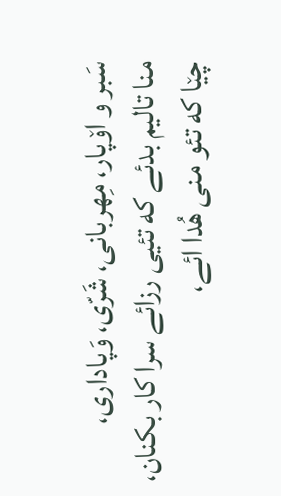سَبر و اۆپار، مِهربانی، شَرّی، وَپاداری،
منا تالیم بدئے که تئیی رزائے سرا کار بکنان، چێا که تئو منی هُدا ائے،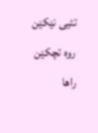تئیی نێکێن روه تچکێن راها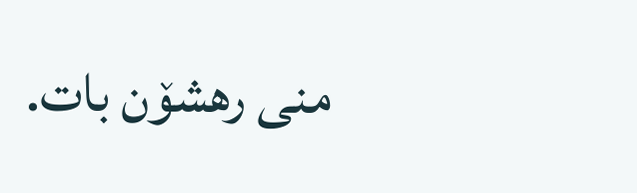منی رهشۆن بات.